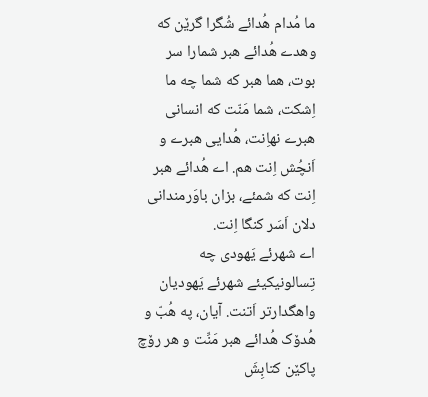ما مُدام هُدائے شُگرا گرێن که وهدے هُدائے هبر شمارا سر بوت، هما هبر که شما چه ما اِشکت، شما مَنّت که انسانی هبرے نهاِنت، هُدایی هبرے و اَنچُش اِنت هم. اے هُدائے هبر اِنت که شمئے، بزان باوَرمندانی دلان اَسَر کنگا اِنت.
اے شهرئے یَهودی چه تِسالونیکیئے شهرئے یَهودیان واهگدارتر اَتنت. آیان، په هُبّ و هُدۆک هُدائے هبر مَنِّت و هر رۆچ پاکێن کتابِشَ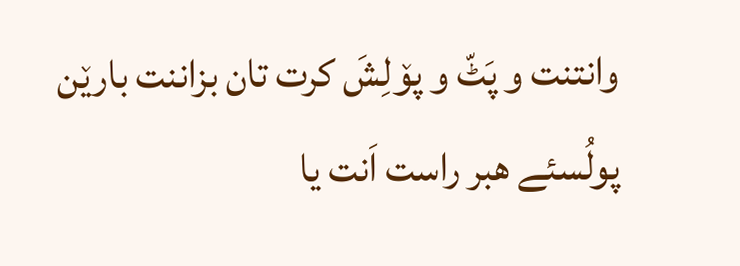وانتنت و پَٹّ و پۆلِشَ کرت تان بزاننت بارێن پولُسئے هبر راست اَنت یا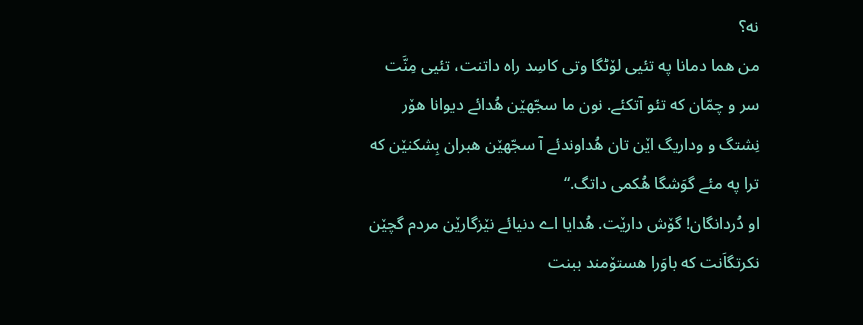نه؟
من هما دمانا په تئیی لۆٹگا وتی کاسِد راه داتنت، تئیی مِنَّت سر و چمّان که تئو آتکئے. نون ما سجّهێن هُدائے دیوانا هۆر نِشتگ و وداریگ اێن تان هُداوندئے آ سجّهێن هبران بِشکنێن که ترا په مئے گوَشگا هُکمی داتگ.“
او دُردانگان! گۆش دارێت. هُدایا اے دنیائے نێزگارێن مردم گچێن نکرتگاَنت که باوَرا هستۆمند ببنت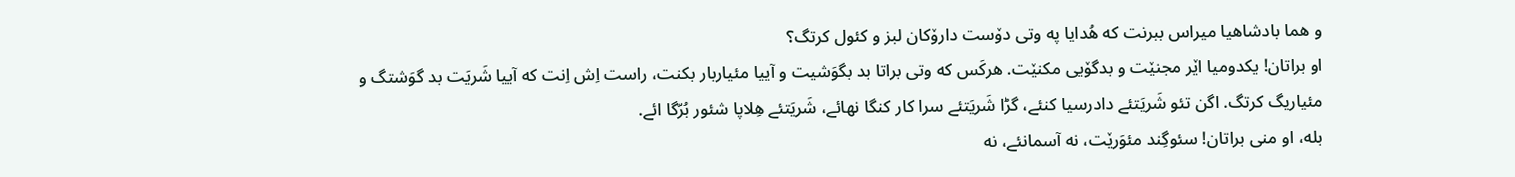و هما بادشاهیا میراس ببرنت که هُدایا په وتی دۆست دارۆکان لبز و کئول کرتگ؟
او براتان! یکدومیا اێر مجنێت و بدگۆیی مکنێت. هرکَس که وتی براتا بد بگوَشیت و آییا مئیاربار بکنت، راست اِش اِنت که آییا شَریَت بد گوَشتگ و مئیاریگ کرتگ. اگن تئو شَریَتئے دادرسیا کنئے، گڑا شَریَتئے سرا کار کنگا نهائے، شَریَتئے هِلاپا شئور بُرّگا ائے.
بله، او منی براتان! سئوگِند مئوَرێت، نه آسمانئے، نه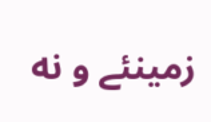زمینئے و نه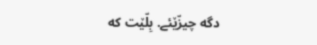دگه چیزّێئے. بِلّێت که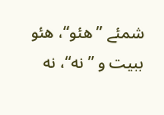شمئے ”هئو“، هئو ببیت و ”نه“، نه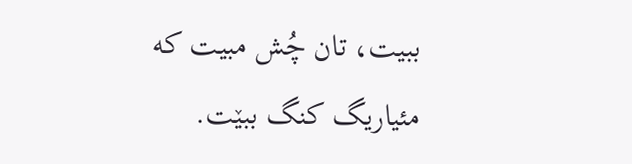ببیت، تان چُش مبیت که مئیاریگ کنگ ببێت.